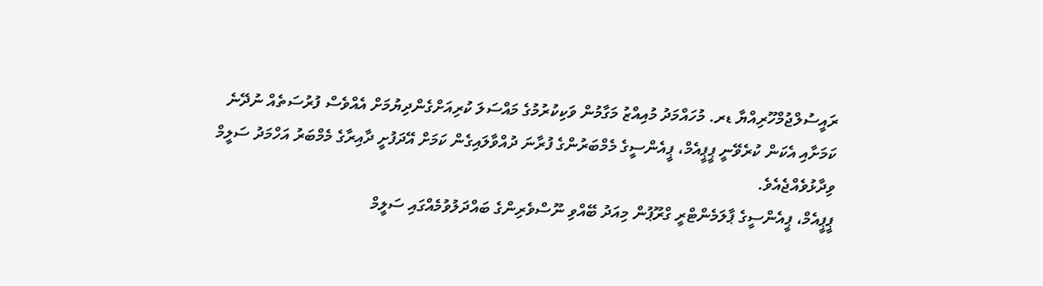ރައީސުލްޖުމްހޫރިއްޔާ ޑރ. މުހައްމަދު މުއިއްޒު މަގާމުން ވަކިކުރުމުގެ މައްސަލަ ކުރިއަށްގެންދިޔުމަށް އެއްވެސް ފުރުސަތެއް ނުދޭނެ ކަމަށާއި އެކަން ކުރެވޭނީ ޕީޕީއެމް، ޕީއެންސީގެ މެމްބަރުންގެ ފުރާނަ ދުއްވާލައިގެން ކަމަށް އޭދަފުށީ ދާއިރާގެ މެމްބަރު އަހްމަދު ސަލީމް ވިދާޅުވެއްޖެއެވެ.
ޕީޕީއެމް، ޕީއެންސީގެ ޕާލަމެންޓްރީ ގްރޫޕުން މިއަދު ބޭއްވި ނޫސްވެރިންގެ ބައްދަލުވުމެއްގައި ސަލީމް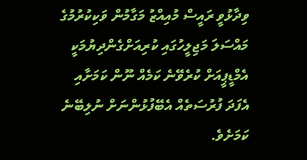ވިދާޅުވީ ރައީސް މުއިއްޒު މަގާމުން ވަކިކުރުމުގެ މައްސަލަ މަޖިލީހުގައި ކުރިއަށްގެންދިޔުމަކީ އެމްޑީޕީއަށް ކުރެވޭނެ ކަމެއް ނޫން ކަމަށާއި އެފަދަ ފުރުސަތެއް އެބޭފުޅުންނަށް ނުލިބޭނެ ކަމަށެވެ.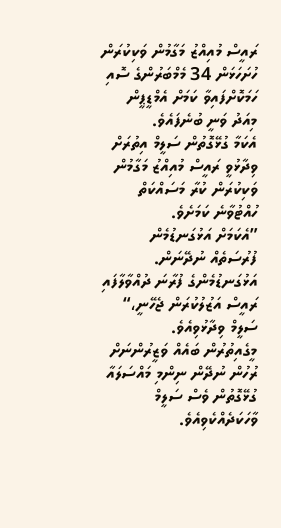ރައީސް މުއިއްޒު މަގާމުން ވަކިކުރަން ހުށަހަޅަން 34 މެމްބަރުންގެ ސޮއި ހަމަކޮށްފައިވާ ކަމަށް އެމްޑީޕީން މިއަދު ވަނީ ބުނެފައެވެ.
އެކަމާ ގުޅޭގޮތުން ސަލީމް އިތުރަށް ވިދާޅުވީ ރައީސް މުއިއްޒު މަގާމުން ވަކިކުރަން ކުރާ މަސައްކަތް ހުއްޓުވާނެ ކަމަށެވެ.
”އެކަމަށް އަޅުގަނޑުމެން ފުރުސަތެއް ނުދޭނަން. އަޅުގަނޑުމެންގެ ފުރާނަ ދުއްވާލާފައި ރައީސް އަޒުލުކުރަން ޖެހޭނީ،“ ސަލީމް ވިދާޅުވިއެވެ.
މީގެއިތުރުން ބައެއް ވަޒީރުންނަށް ރުހުން ނުދޭން ނިންމި މައްސަލައާ ގުޅޭގޮތުން ވެސް ސަލީމް ވާހަކަދެއްކެވިއެވެ.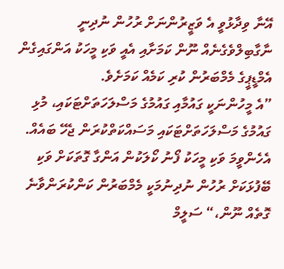އޭނާ ވިދާޅުވީ އެ ވަޒީރުންނަށް ރުހުން ނުދިނީ ނާގާބިލްވެގެނެއް ނޫން ކަމަށާއި އެއީ ވަކި މީހަކު އަންގައިގެން އެމްޑީޕީގެ މެމްބަރުން ކުރި ކަމެއް ކަމަށެވެ.
”އެ މީހުންނަކީ ގައުމާއި ގައުމުގެ މަސްލަހަތަށްޓަކައި، މުޅި ގައުމުގެ މަސްލަހަތަށްޓަކައި މަސައްކަތްކުރަން ޖެހޭ ބައެއް. އެހެންވީމަ ވަކި މީހަކު ފޯނު ކޯލަކުން އަންގާ ގޮތަކަށް ވަކި ބޭފުޅަކަށް ރުހުން ނުދިނުމަކީ މެމްބަރުން ކަންކުރަންވާނެ ގޮތެއް ނޫން،“ ސަލީމް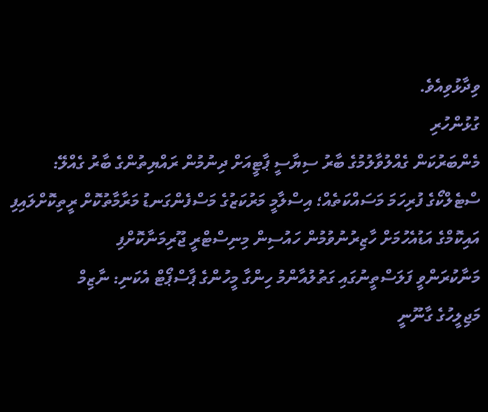ވިދާޅުވިއެވެ.
ގުޅުންހުރި
މެންބަރުކަން ގެއްލުވާލުމުގެ ބާރު ސިޔާސީ ޕާޓީއަށް ދިނުމުން ރައްޔިތުންގެ ބާރު ގެއްލޭ:
ސްޓެލްކޯގެ ފުރިހަމަ މަސައްކަތެއް؛ އިސްލާމީ މަރުކަޒުގެ މަސްފެންގަނޑު މަރާމާތުކޮށް ރީތިކޮށްލައިފި
އައިކޮމްގެ އަޑުއެހުމަށް ހާޒިރުނުވުމުން ހައުސިން މިނިސްޓްރީ ޖޫރިމަނާކޮށްފި
މަނާކުރަންވީ ފަލަސްތީނުގައި ގަތުލުއާންމު ހިންގާ މީހުންގެ ޕާސްޕޯޓް އެކަނި: ނާޒިމް
މަޖިލީހުގެ ގާނޫނީ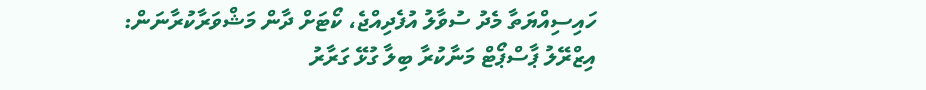ހައިސިއްޔަތާ މެދު ސުވާލު އުފެދިއްޖެ، ކޯޓަށް ދާން މަޝްވަރާކުރާނަން:
އިޒްރޭލު ޕާސްޕޯޓް މަނާކުރާ ބިލާ ގުޅޭ ގަރާރު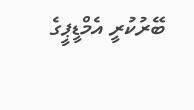ބޭރުކުރީ އެމްޑީޕީގެ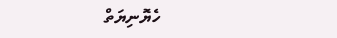ހެޔޮނިޔަތް